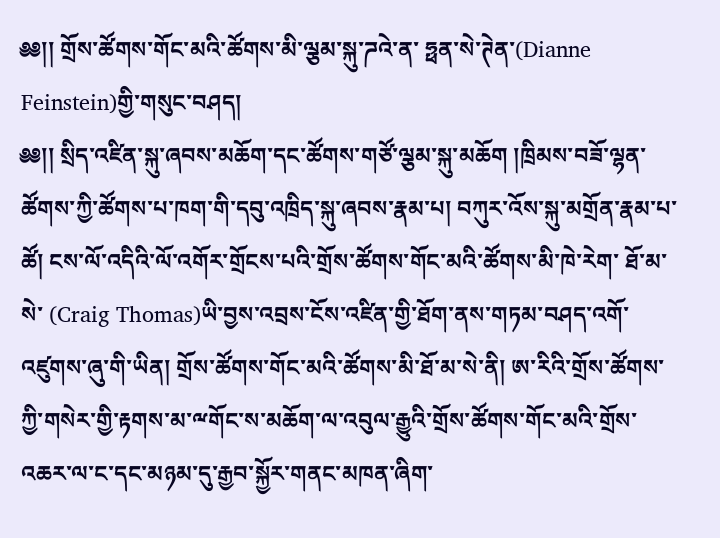༅༅།། གྲོས་ཚོགས་གོང་མའི་ཚོགས་མི་ལྕམ་སྐུ་ཌའེ་ན་ ཧྥན་སེ་ཊེན་(Dianne Feinstein)གྱི་གསུང་བཤད།
༅༅།། སྲིད་འཛིན་སྐུ་ཞབས་མཆོག་དང་ཚོགས་གཙོ་ལྕམ་སྐུ་མཆོག །ཁྲིམས་བཟོ་ལྷན་ཚོགས་ཀྱི་ཚོགས་པ་ཁག་གི་དབུ་འཁྲིད་སྐུ་ཞབས་རྣམ་པ། བཀུར་འོས་སྐུ་མགྲོན་རྣམ་པ་ཚོ། ངས་ལོ་འདིའི་ལོ་འགོར་གྲོངས་པའི་གྲོས་ཚོགས་གོང་མའི་ཚོགས་མི་ཁེ་རེག་ ཐོ་མ་སེ་ (Craig Thomas)ཡི་བྱས་འབྲས་ངོས་འཛིན་གྱི་ཐོག་ནས་གཏམ་བཤད་འགོ་འཛུགས་ཞུ་གི་ཡིན། གྲོས་ཚོགས་གོང་མའི་ཚོགས་མི་ཐོ་མ་སེ་ནི། ཨ་རིའི་གྲོས་ཚོགས་ཀྱི་གསེར་གྱི་རྟགས་མ་ྋགོང་ས་མཆོག་ལ་འབུལ་རྒྱུའི་གྲོས་ཚོགས་གོང་མའི་གྲོས་འཆར་ལ་ང་དང་མཉམ་དུ་རྒྱབ་སྐྱོར་གནང་མཁན་ཞིག་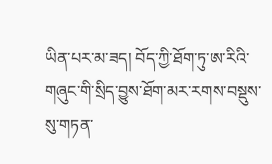ཡིན་པར་མ་ཟད། བོད་ཀྱི་ཐོག་ཏུ་ཨ་རིའི་གཞུང་གི་སྲིད་བྱུས་ཐོག་མར་རགས་བསྡུས་སུ་གཏན་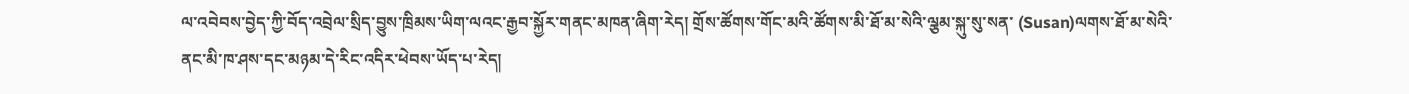ལ་འབེབས་བྱེད་ཀྱི་བོད་འབྲེལ་སྲིད་བྱུས་ཁྲིམས་ཡིག་ལའང་རྒྱབ་སྐྱོར་གནང་མཁན་ཞིག་རེད། གྲོས་ཚོགས་གོང་མའི་ཚོགས་མི་ཐོ་མ་སེའི་ལྕམ་སྐུ་སུ་སན་ (Susan)ལགས་ཐོ་མ་སེའི་ནང་མི་ཁ་ཤས་དང་མཉམ་དེ་རིང་འདིར་ཕེབས་ཡོད་པ་རེད།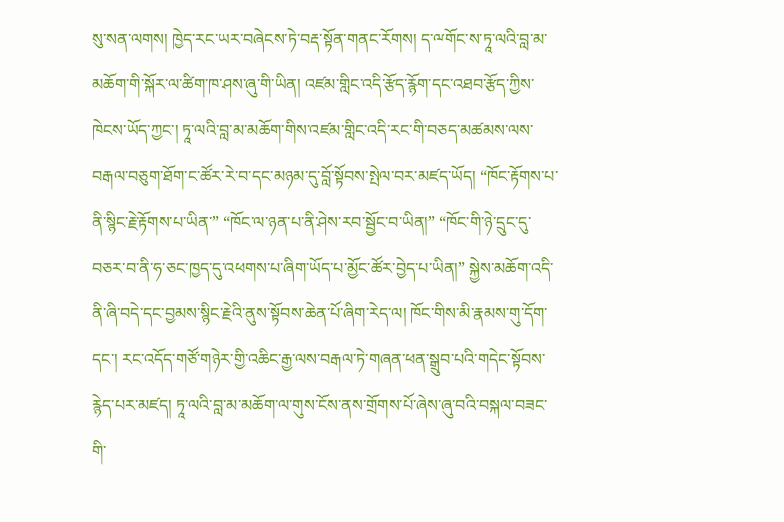སུ་སན་ལགས། ཁྱེད་རང་ཡར་བཞེངས་ཏེ་བརྡ་སྟོན་གནང་རོགས། ད་ྋགོང་ས་ཏཱ་ལའི་བླ་མ་མཆོག་གི་སྐོར་ལ་ཚིག་ཁ་ཤས་ཞུ་གི་ཡིན། འཛམ་གླིང་འདི་རྩོད་རྙོག་དང་འཐབ་རྩོད་ཀྱིས་ཁེངས་ཡོད་ཀྱང་། ཏཱ་ལའི་བླ་མ་མཆོག་གིས་འཛམ་གླིང་འདི་རང་གི་བཅད་མཚམས་ལས་བརྒལ་བཅུག་ཐོག་ང་ཚོར་རེ་བ་དང་མཉམ་དུ་བློ་སྟོབས་སྤེལ་བར་མཛད་ཡོད། “ཁོང་རྟོགས་པ་ནི་སྙིང་རྗེ་རྟོགས་པ་ཡིན་” “ཁོང་ལ་ཉན་པ་ནི་ཤེས་རབ་སྦྱོང་བ་ཡིན།” “ཁོང་གི་ཉེ་དྲུང་དུ་བཅར་བ་ནི་ཧ་ཅང་ཁྱད་དུ་འཕགས་པ་ཞིག་ཡོད་པ་མྱོང་ཚོར་བྱེད་པ་ཡིན།” སྐྱེས་མཆོག་འདི་ནི་ཞི་བདེ་དང་བྱམས་སྙིང་རྗེའི་ནུས་སྟོབས་ཆེན་པོ་ཞིག་རེད་ལ། ཁོང་གིས་མི་རྣམས་གུ་དོག་དང་། རང་འདོད་གཙོ་གཉེར་གྱི་འཆིང་རྒྱ་ལས་བརྒལ་ཏེ་གཞན་ཕན་སྒྲུབ་པའི་གདེང་སྟོབས་རྙེད་པར་མཛད། ཏཱ་ལའི་བླ་མ་མཆོག་ལ་གུས་ངོས་ནས་གྲོགས་པོ་ཞེས་ཞུ་བའི་བསྐལ་བཟང་གི་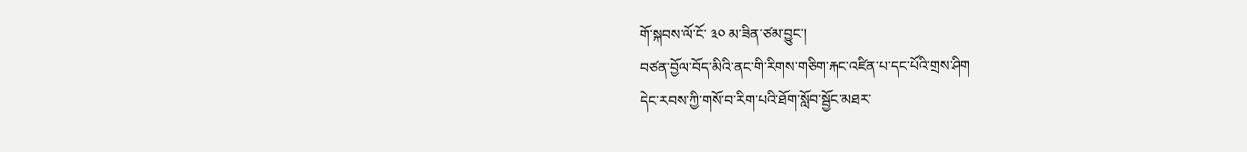གོ་སྐབས་ལོ་ངོ་ ༣༠ མ་ཟིན་ཙམ་བྱུང་།
བཙན་བྱོལ་བོད་མིའི་ནང་གི་རིགས་གཅིག་རྐང་འཛིན་པ་དང་པོའི་གྲས་ཤིག
དེང་རབས་ཀྱི་གསོ་བ་རིག་པའི་ཐོག་སློབ་སྦྱོང་མཐར་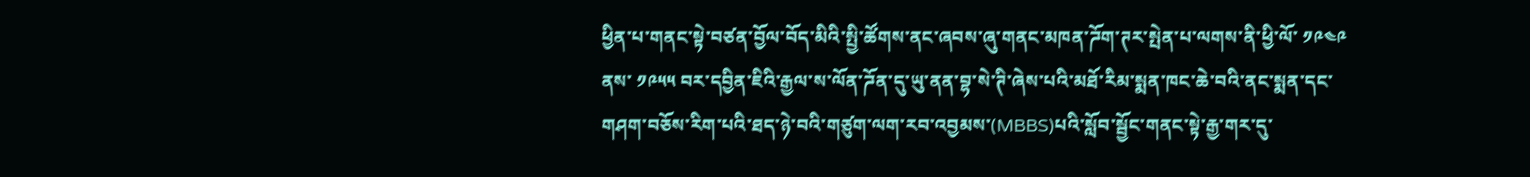ཕྱིན་པ་གནང་སྟེ་བཙན་བྱོལ་བོད་མིའི་སྤྱི་ཚོགས་ནང་ཞབས་ཞུ་གནང་མཁན་ཌོག་ཊར་སྤེན་པ་ལགས་ནི་ཕྱི་ལོ་ ༡༩༤༩ ནས་ ༡༩༥༥ བར་དབྱིན་ཇིའི་རྒྱལ་ས་ལོན་ཌོན་དུ་ཡུ་ནན་བྷ་སེ་ཊི་ཞེས་པའི་མཐོ་རིམ་སྨན་ཁང་ཆེ་བའི་ནང་སྨན་དང་གཤག་བཅོས་རིག་པའི་ཐད་ཉེ་བའི་གཙུག་ལག་རབ་འབྱམས་(MBBS)པའི་སློབ་སྦྱོང་གནང་སྟེ་རྒྱ་གར་དུ་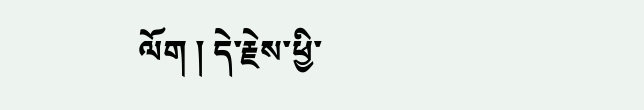ལོག ། དེ་རྗེས་ཕྱི་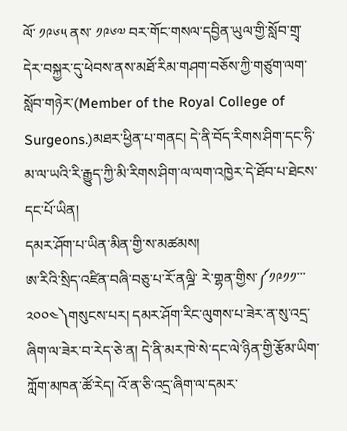ལོ་ ༡༩༦༥ ནས་ ༡༩༦༧ བར་གོང་གསལ་དབྱིན་ཡུལ་གྱི་སློབ་གྲྭ་དེར་བསྐྱར་དུ་ཕེབས་ནས་མཐོ་རིམ་གཤག་བཅོས་ཀྱི་གཙུག་ལག་སློབ་གཉེར་(Member of the Royal College of Surgeons.)མཐར་ཕྱིན་པ་གནང། དེ་ནི་བོད་རིགས་ཤིག་དང་ཧི་མ་ལ་ཡའི་རི་རྒྱུད་ཀྱི་མི་རིགས་ཤིག་ལ་ལག་འཁྱེར་དེ་ཐོབ་པ་ཐེངས་དང་པོ་ཡིན།
དམར་ཤོག་པ་ཡིན་མིན་གྱི་ས་མཚམས།
ཨ་རིའི་སྲིད་འཛིན་བཞི་བཅུ་པ་རོ་ནལྜི་ རེ་གྷན་གྱིས་༼༡༩༡༡་་་༢༠༠༤༽གསུངས་པར། དམར་ཤོག་རིང་ལུགས་པ་ཟེར་ན་སུ་འདྲ་ཞིག་ལ་ཟེར་བ་རེད་ཅེ་ན། དེ་ནི་མར་ཁེ་སེ་དང་ལེ་ཉིན་གྱི་རྩོམ་ཡིག་ཀློག་མཁན་ཚོ་རེད། འོ་ན་ཅི་འདྲ་ཞིག་ལ་དམར་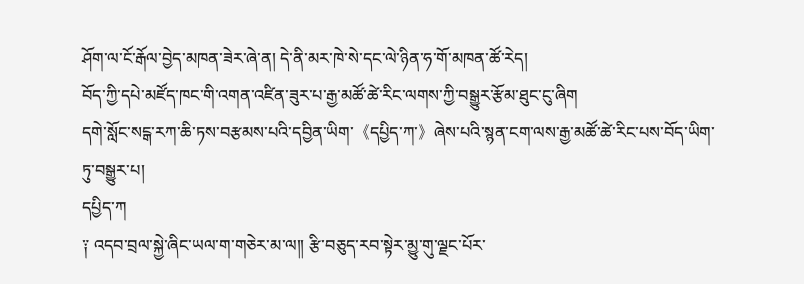ཤོག་ལ་ངོ་རྒོལ་བྱེད་མཁན་ཟེར་ཞེ་ན། དེ་ནི་མར་ཁེ་སེ་དང་ལེ་ཉིན་ཧ་གོ་མཁན་ཚོ་རེད།
བོད་ཀྱི་དཔེ་མཛོད་ཁང་གི་འགན་འཛིན་ཟུར་པ་རྒྱ་མཚོ་ཚེ་རིང་ལགས་ཀྱི་བསྒྱུར་རྩོམ་ཐུང་ངུ་ཞིག
དགེ་སློང་སངྒ་རཀ་ཆི་ཏས་བརྩམས་པའི་དབྱིན་ཡིག་《དཔྱིད་ཀ་》ཞེས་པའི་སྙན་ངག་ལས་རྒྱ་མཚོ་ཚེ་རིང་པས་བོད་ཡིག་ཏུ་བསྒྱུར་པ།
དཔྱིད་ཀ
༑ འདབ་བྲལ་སྐྱེ་ཞིང་ཡལ་ག་གཅེར་མ་ལ།། རྩི་བཅུད་རབ་སྟེར་མྱུ་གུ་ལྗང་པོར་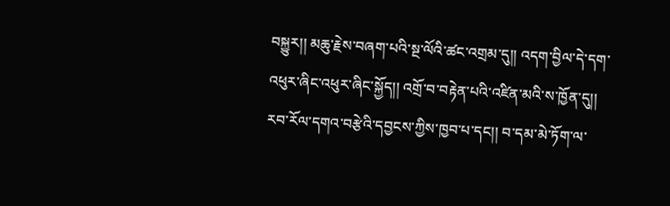བསྐྱུར།། མཆུ་རྗེས་བཞག་པའི་སྔ་ལོའི་ཚང་འགྲམ་དུ།། འདག་བྱིལ་དེ་དག་འཕུར་ཞིང་འཕུར་ཞིང་སྐྱོད།། འགྲོ་བ་བརྟེན་པའི་འཛིན་མའི་ས་ཁྱོན་དུ།། རབ་རོལ་དགའ་བརྩེའི་དབྱངས་ཀྱིས་ཁྱབ་པ་དང།། བ་དམ་མེ་ཏོག་ལ་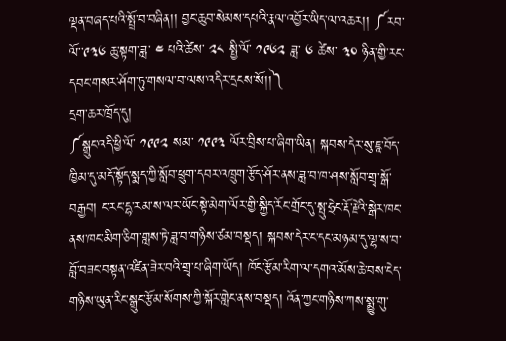ལྡན་བཞད་པའི་སྤྲོ་བ་བཞིན།། བྱང་ཆུབ་སེམས་དཔའི་རྣལ་འབྱོར་ཡིད་ལ་འཆར།། ༼རབ་ལོ་་༩༣༦ ཆུ་སྟག་ཟླ་ ༤ པའི་ཚེས་ ༢༨ སྤྱི་ལོ་ ༡༩༦༢ ཟླ་ ༦ ཚེས་ ༣༠ ཉིན་གྱི་རང་དབང་གསར་ཤོག་ཏུ་གསལ་བ་ལས་འདིར་དྲངས་སོ།།༽
དྲག་ཆར་ཁྲོད་དུ།
༼སྒྲུང་འདི་ཕྱི་ལོ་ ༡༩༩༢ སམ་ ༡༩༩༣ ལོར་བྲིས་པ་ཞིག་ཡིན། སྐབས་དེར་སུ་ཇཱ་བོད་ཁྱིམ་དུ་མདོ་སྟོད་སྨད་ཀྱི་སློབ་ཕྲུག་དབར་འཁྲུག་རྩོད་ཤོར་ནས་ཟླ་བ་ཁ་ཤས་སློབ་གྲྭ་སྒོ་བརྒྱབ། ང་རང་དྷ་རམ་ས་ལར་ཡོང་སྟེ་མེག་ལོར་གྱི་སྐྱིད་རོང་གྲོང་དུ་སྤུ་ཧྲེང་རྡོ་རྗེའི་སྒེར་ཁང་ནས་ཁང་མིག་ཅིག་གླས་ཏེ་ཟླ་བ་གཉིས་ཙམ་བསྡད། སྐབས་དེར་ང་དང་མཉམ་དུ་ལྷ་ས་བ་བློ་བཟང་བསྟན་འཛིན་ཟེར་བའི་གྲྭ་པ་ཞིག་ཡོད། ཁོང་རྩོམ་རིག་ལ་དགའ་མོས་ཆེ་བས་ངེད་གཉིས་ཡུན་རིང་སྒྲུང་རྩོམ་སོགས་ཀྱི་སྐོར་གླེང་ནས་བསྡད། འོན་ཀྱང་གཉིས་ཀས་སྨྱུ་གུ་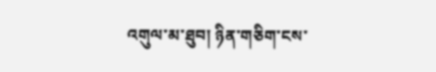འགུལ་མ་ཐུབ། ཉིན་གཅིག་ངས་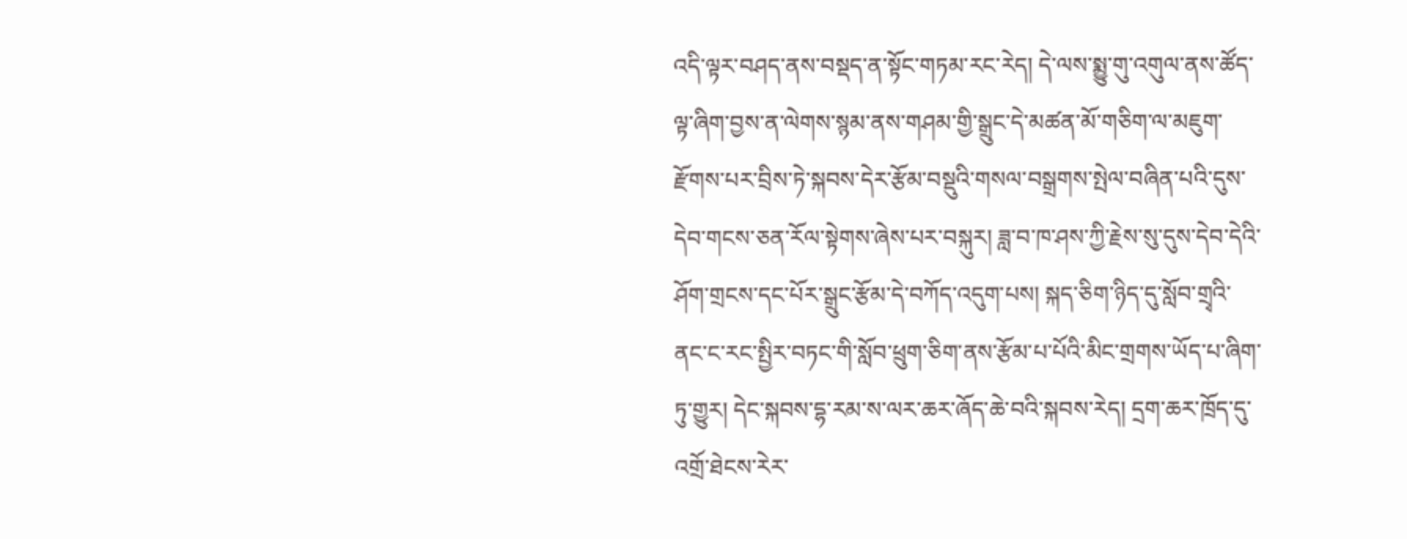འདི་ལྟར་བཤད་ནས་བསྡད་ན་སྟོང་གཏམ་རང་རེད། དེ་ལས་སྨྱུ་གུ་འགུལ་ནས་ཚོད་ལྟ་ཞིག་བྱས་ན་ལེགས་སྙམ་ནས་གཤམ་གྱི་སྒྲུང་དེ་མཚན་མོ་གཅིག་ལ་མཇུག་རྫོགས་པར་བྲིས་ཏེ་སྐབས་དེར་རྩོམ་བསྡུའི་གསལ་བསྒྲགས་སྤེལ་བཞིན་པའི་དུས་དེབ་གངས་ཅན་རོལ་སྟེགས་ཞེས་པར་བསྐུར། ཟླ་བ་ཁ་ཤས་ཀྱི་རྗེས་སུ་དུས་དེབ་དེའི་ཤོག་གྲངས་དང་པོར་སྒྲུང་རྩོམ་དེ་བཀོད་འདུག་པས། སྐད་ཅིག་ཉིད་དུ་སློབ་གྲྭའི་ནང་ང་རང་སྤྱིར་བཏང་གི་སློབ་ཕྲུག་ཅིག་ནས་རྩོམ་པ་པོའི་མིང་གྲགས་ཡོད་པ་ཞིག་ཏུ་གྱུར། དེང་སྐབས་དྷ་རམ་ས་ལར་ཆར་ཞོད་ཆེ་བའི་སྐབས་རེད། དྲག་ཆར་ཁྲོད་དུ་འགྲོ་ཐེངས་རེར་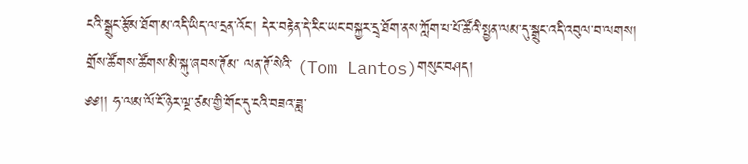ངའི་སྒྲུང་རྩོམ་ཐོག་མ་འདི་ཡིད་ལ་དྲན་འོང་། དེར་བརྟེན་དེ་རིང་ཡང་བསྐྱར་དྲྭ་ཐོག་ནས་ཀློག་པ་པོ་ཚོའི་སྤྱན་ལམ་དུ་སྒྲུང་འདི་འབུལ་བ་ལགས།
གྲོས་ཚོགས་ཚོགས་མི་སྐུ་ཞབས་ཊོམ་ ལན་ཊོ་སེའི་ (Tom Lantos)གསུང་བཤད།
༅༅།། ཧ་ལམ་ལོ་ངོ་ཉེར་ལྔ་ཙམ་གྱི་གོང་དུ་ངའི་བཟའ་ཟླ་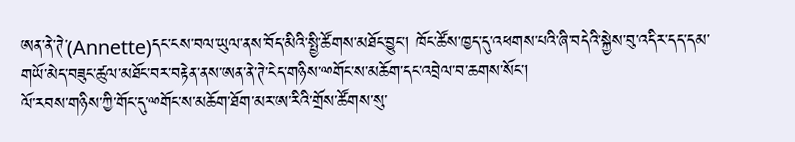ཨན་ནེ་ཊེ་(Annette)དང་ངས་བལ་ཡུལ་ནས་བོད་མིའི་སྤྱི་ཚོགས་མཐོང་བྱུང་། ཁོང་ཚོས་ཁྱད་དུ་འཕགས་པའི་ཞི་བདེའི་སྐྱེས་བུ་འདིར་དད་དམ་གཡོ་མེད་བཟུང་ཚུལ་མཐོང་བར་བརྟེན་ནས་ཨན་ནེ་ཊེ་ངེད་གཉིས་ྋགོང་ས་མཆོག་དང་འབྲེལ་བ་ཆགས་སོང་།
ལོ་རབས་གཉིས་ཀྱི་གོང་དུ་ྋགོང་ས་མཆོག་ཐོག་མར་ཨ་རིའི་གྲོས་ཚོགས་སུ་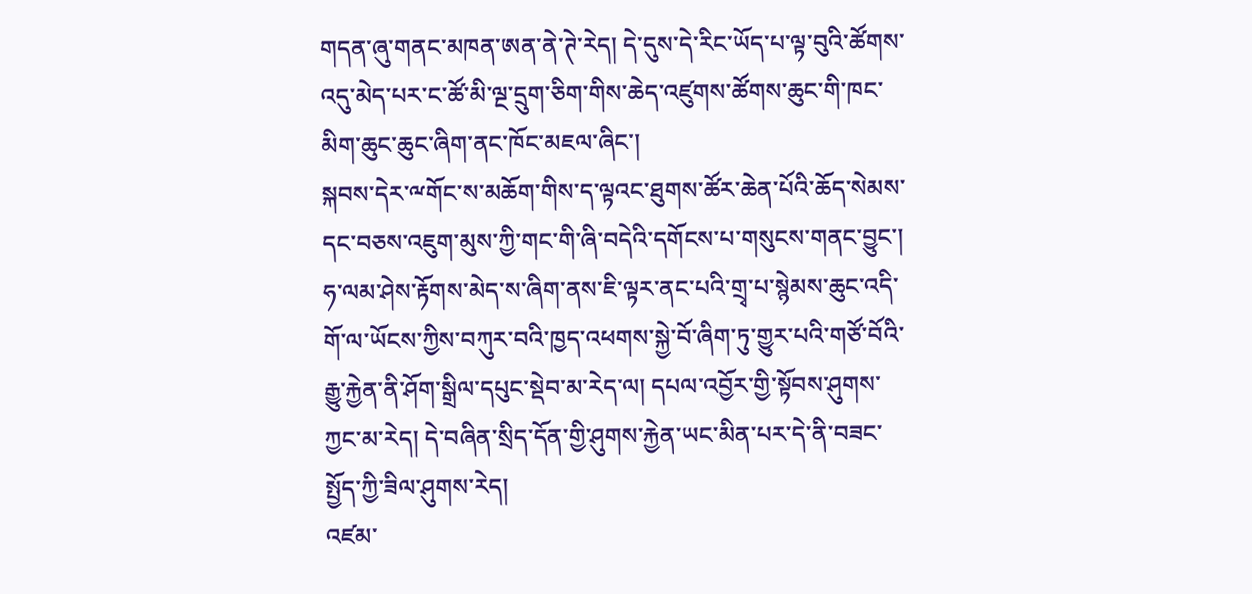གདན་ཞུ་གནང་མཁན་ཨན་ནེ་ཊེ་རེད། དེ་དུས་དེ་རིང་ཡོད་པ་ལྟ་བུའི་ཚོགས་འདུ་མེད་པར་ང་ཚོ་མི་ལྔ་དྲུག་ཅིག་གིས་ཆེད་འཛུགས་ཚོགས་ཆུང་གི་ཁང་མིག་ཆུང་ཆུང་ཞིག་ནང་ཁོང་མཇལ་ཞིང་།
སྐབས་དེར་ྋགོང་ས་མཆོག་གིས་ད་ལྟའང་ཐུགས་ཚོར་ཆེན་པོའི་ཆོད་སེམས་དང་བཅས་འཇུག་མུས་ཀྱི་གང་གི་ཞི་བདེའི་དགོངས་པ་གསུངས་གནང་བྱུང་།
ཧ་ལམ་ཤེས་རྟོགས་མེད་ས་ཞིག་ནས་ཇི་ལྟར་ནང་པའི་གྲྭ་པ་སྙེམས་ཆུང་འདི་གོ་ལ་ཡོངས་ཀྱིས་བཀུར་བའི་ཁྱད་འཕགས་སྐྱེ་བོ་ཞིག་ཏུ་གྱུར་པའི་གཙོ་བོའི་རྒྱུ་རྐྱེན་ནི་ཤོག་སྒྲིལ་དཔུང་སྡེབ་མ་རེད་ལ། དཔལ་འབྱོར་གྱི་སྟོབས་ཤུགས་ཀྱང་མ་རེད། དེ་བཞིན་སྲིད་དོན་གྱི་ཤུགས་རྐྱེན་ཡང་མིན་པར་དེ་ནི་བཟང་སྤྱོད་ཀྱི་ཟིལ་ཤུགས་རེད།
འཛམ་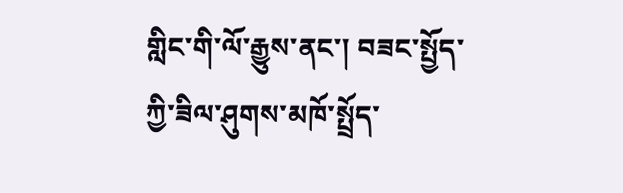གླིང་གི་ལོ་རྒྱུས་ནང་། བཟང་སྤྱོད་ཀྱི་ཟིལ་ཤུགས་མཁོ་སྤྲོད་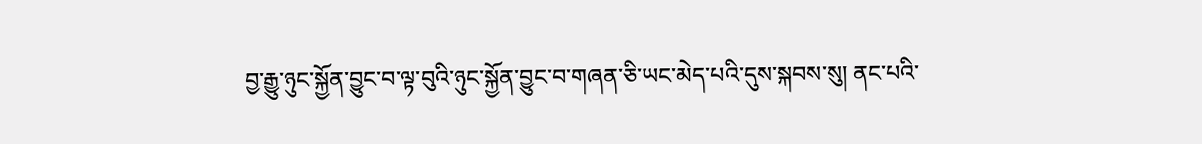བྱ་རྒྱུ་ཉུང་སྐྱོན་བྱུང་བ་ལྟ་བུའི་ཉུང་སྐྱོན་བྱུང་བ་གཞན་ཅི་ཡང་མེད་པའི་དུས་སྐབས་སུ། ནང་པའི་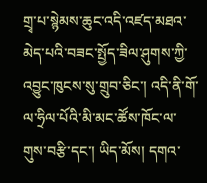གྲྭ་པ་སྙེམས་ཆུང་འདི་འཛད་མཐའ་མེད་པའི་བཟང་སྤྱོད་ཟིལ་ཤུགས་ཀྱི་འབྱུང་ཁུངས་སུ་གྲུབ་ཅིང་། འདི་ནི་གོ་ལ་ཧྲིལ་པོའི་མི་མང་ཚོས་ཁོང་ལ་གུས་བརྩི་དང་། ཡིད་མོས། དགའ་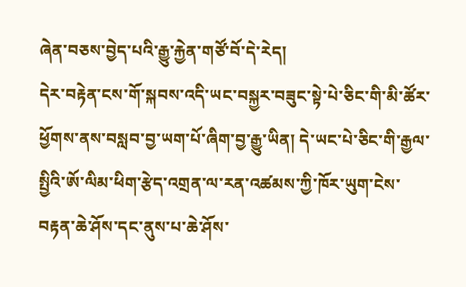ཞེན་བཅས་བྱེད་པའི་རྒྱུ་རྐྱེན་གཙོ་བོ་དེ་རེད།
དེར་བརྟེན་ངས་གོ་སྐབས་འདི་ཡང་བསྐྱར་བཟུང་སྟེ་པེ་ཅིང་གི་མི་ཚོར་ཕྱོགས་ནས་བསླབ་བྱ་ཡག་པོ་ཞིག་བྱ་རྒྱུ་ཡིན། དེ་ཡང་པེ་ཅིང་གི་རྒྱལ་སྤྱིའི་ཨོ་ལིམ་ཕིག་རྩེད་འགྲན་ལ་རན་འཚམས་ཀྱི་ཁོར་ཡུག་ངེས་བརྟན་ཆེ་ཤོས་དང་ནུས་པ་ཆེ་ཤོས་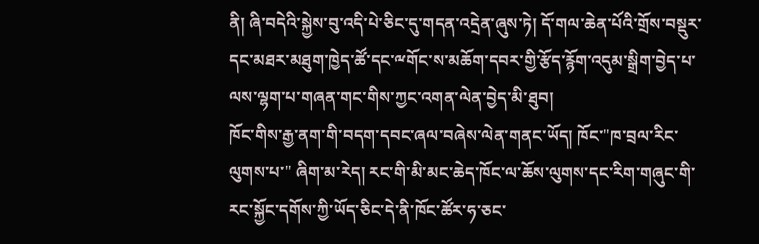ནི། ཞི་བདེའི་སྐྱེས་བུ་འདི་པེ་ཅིང་དུ་གདན་འདྲེན་ཞུས་ཏེ། དོ་གལ་ཆེན་པོའི་གྲོས་བསྡུར་དང་མཐར་མཐུག་ཁྱེད་ཚོ་དང་ྋགོང་ས་མཆོག་དབར་གྱི་རྩོད་རྙོག་འདུམ་སྒྲིག་བྱེད་པ་ལས་ལྷག་པ་གཞན་གང་གིས་ཀྱང་འགན་ལེན་བྱེད་མི་ཐུབ།
ཁོང་གིས་རྒྱ་ནག་གི་བདག་དབང་ཞལ་བཞེས་ལེན་གནང་ཡོད། ཁོང་"ཁ་བྲལ་རིང་ལུགས་པ་" ཞིག་མ་རེད། རང་གི་མི་མང་ཆེད་ཁོང་ལ་ཆོས་ལུགས་དང་རིག་གཞུང་གི་རང་སྐྱོང་དགོས་ཀྱི་ཡོད་ཅིང་དེ་ནི་ཁོང་ཚོར་ཧ་ཅང་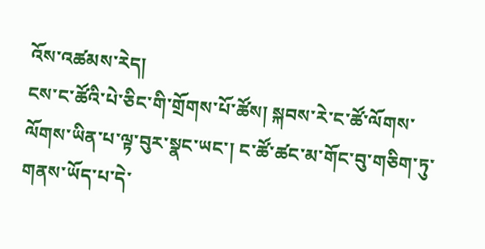འོས་འཚམས་རེད།
ངས་ང་ཚོའི་པེ་ཅིང་གི་གྲོགས་པོ་ཚོས། སྐབས་རེ་ང་ཚོ་ལོགས་ལོགས་ཡིན་པ་ལྟ་བུར་སྣང་ཡང་། ང་ཚོ་ཚང་མ་གོང་བུ་གཅིག་ཏུ་གནས་ཡོད་པ་དེ་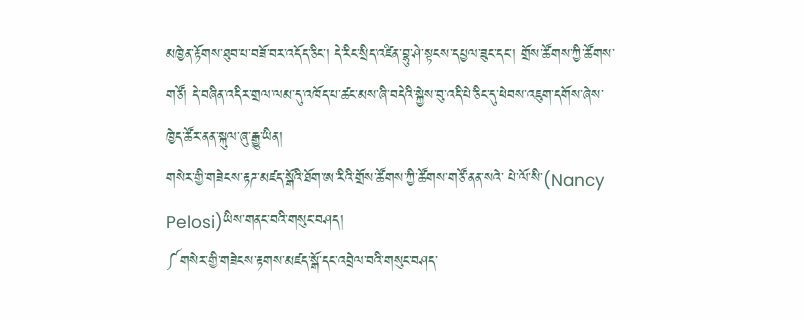མཁྱེན་རྟོགས་ཐུབ་པ་བཟོ་བར་འདོད་ཅིང་། དེ་རིང་སྲིད་འཛིན་བྷུ་ཤེ་སྟངས་དཔྱལ་ཟུང་དང་། གྲོས་ཚོགས་ཀྱི་ཚོགས་གཙོ། དེ་བཞིན་འདིར་གྲལ་ལམ་དུ་འཁོད་པ་ཚང་མས་ཞི་བདེའི་སྐྱེས་བུ་འདི་པེ་ཅིང་དུ་ཕེབས་འཇུག་དགོས་ཞེས་ཁྱེད་ཚོར་ནན་སྐུལ་ཞུ་རྒྱུ་ཡིན།
གསེར་གྱི་གཟེངས་རྟཌ་མཛད་སྒོའི་ཐོག་ཨ་རིའི་གྲོས་ཚོགས་ཀྱི་ཚོགས་གཙོ་ནན་སའེ་ པེ་ལོ་སི་(Nancy Pelosi)ཡིས་གནང་བའི་གསུང་བཤད།
༼གསེར་གྱི་གཟེངས་རྟགས་མཛད་སྒོ་དང་འབྲེལ་བའི་གསུང་བཤད་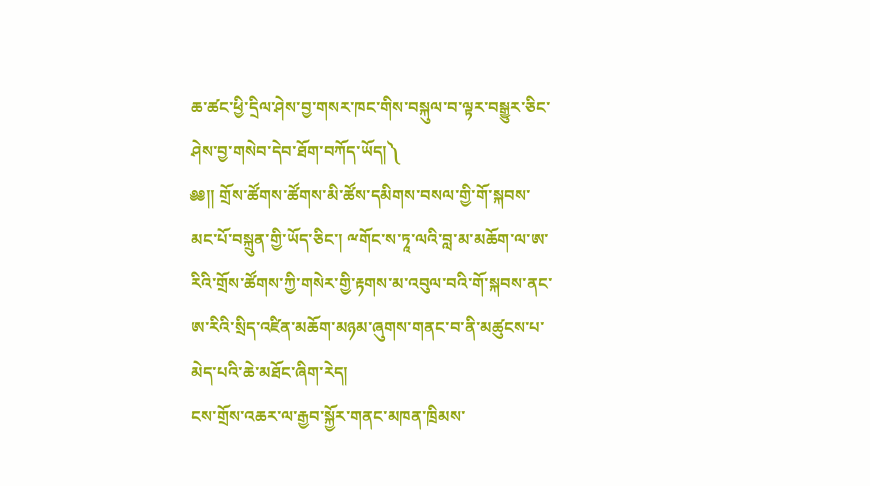ཆ་ཚང་ཕྱི་དྲིལ་ཤེས་བྱ་གསར་ཁང་གིས་བསྐུལ་བ་ལྟར་བསྒྱུར་ཅིང་ཤེས་བྱ་གསེབ་དེབ་ཐོག་བཀོད་ཡོད།༽
༅༅།། གྲོས་ཚོགས་ཚོགས་མི་ཚོས་དམིགས་བསལ་གྱི་གོ་སྐབས་མང་པོ་བསྐྲུན་གྱི་ཡོད་ཅིང་། ྋགོང་ས་ཏཱ་ལའི་བླ་མ་མཆོག་ལ་ཨ་རིའི་གྲོས་ཚོགས་ཀྱི་གསེར་གྱི་རྟགས་མ་འབུལ་བའི་གོ་སྐབས་ནང་ཨ་རིའི་སྲིད་འཛིན་མཆོག་མཉམ་ཞུགས་གནང་བ་ནི་མཚུངས་པ་མེད་པའི་ཆེ་མཐོང་ཞིག་རེད།
ངས་གྲོས་འཆར་ལ་རྒྱབ་སྐྱོར་གནང་མཁན་ཁྲིམས་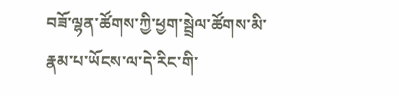བཟོ་ལྷན་ཚོགས་ཀྱི་ཕྱག་སྦྲེལ་ཚོགས་མི་རྣམ་པ་ཡོངས་ལ་དེ་རིང་གི་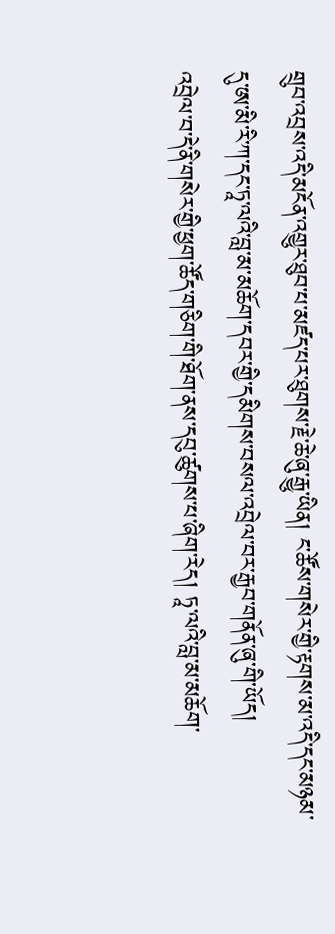གྲུབ་འབྲས་འདི་མངོན་འགྱུར་ཐུབ་པ་མཛད་པར་ཐུགས་རྗེ་ཆེ་ཞུ་རྒྱུ་ཡིན། ང་ཚོས་གསེར་གྱི་རྟགས་མ་འདི་དང་མཉམ་དུ་ཨ་མི་རི་ཀ་དང་ཏཱ་ལའི་བླ་མ་མཆོག་དབར་གྱི་དམིགས་བསལ་འབྲེལ་བར་རྒྱབ་གནོན་ཞུ་གི་ཡོད།
འབྲེལ་བ་དེ་ནི་གསེར་གྱི་ཕྱག་ཚོད་གཅིག་གི་ཐོག་ནས་དབུ་ཚུགས་པ་ཞིག་རེད། ཏཱ་ལའི་བླ་མ་མཆོག་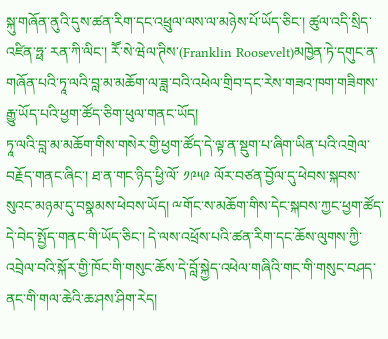སྐུ་གཞོན་ནུའི་དུས་ཚན་རིག་དང་འཕྲུལ་ལས་ལ་མཉེས་པོ་ཡོད་ཅིང་། ཚུལ་འདི་སྲིད་འཛིན་ཧྥ་ རན་ཀི་ལིང་། རཽ་སེ་ཝེལ་ཊིས་(Franklin Roosevelt)མཁྱེན་ཏེ་དགུང་ན་གཞོན་པའི་ཏཱ་ལའི་བླ་མ་མཆོག་ལ་ཟླ་བའི་འཕེལ་གྲིབ་དང་རེས་གཟའ་ཁག་གཟིགས་རྒྱུ་ཡོད་པའི་ཕྱག་ཚོད་ཅིག་ཕུལ་གནང་ཡོད།
ཏཱ་ལའི་བླ་མ་མཆོག་གིས་གསེར་གྱི་ཕྱག་ཚོད་དེ་ལྟ་ན་སྡུག་པ་ཞིག་ཡིན་པའི་འགྲེལ་བརྗོད་གནང་ཞིང་། ཐ་ན་གང་ཉིད་ཕྱི་ལོ་ ༡༩༥༩ ལོར་བཙན་བྱོལ་དུ་ཕེབས་སྐབས་སུའང་མཉམ་དུ་བསྣམས་ཕེབས་ཡོད། ྋགོང་ས་མཆོག་གིས་དེང་སྐབས་ཀྱང་ཕྱག་ཚོད་དེ་བེད་སྤྱོད་གནང་གི་ཡོད་ཅིང་། དེ་ལས་འཕྲོས་པའི་ཚན་རིག་དང་ཆོས་ལུགས་ཀྱི་འབྲེལ་བའི་སྐོར་གྱི་ཁོང་གི་གསུང་ཆོས་དེ་བློ་སྐྱེད་འཕེལ་གཞིའི་གང་གི་གསུང་བཤད་ནང་གི་གལ་ཆེའི་ཆ་ཤས་ཤིག་རེད།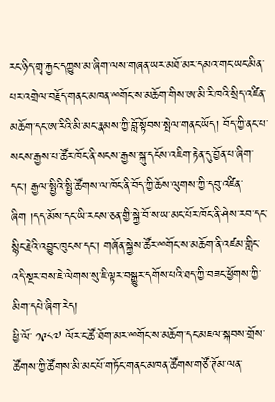རང་ཉིད་གྲྭ་རྐྱང་དཀྱུས་མ་ཞིག་ལས་གཞན་ཡར་མཐོ་མར་དམའ་གང་ཡང་མིན་པར་འགྲེལ་བརྗོད་གནང་མཁན་ྋགོང་ས་མཆོག་གིས་ཨ་མི་རི་ཁའི་སྲིད་འཛིན་མཆོག་དང་ཨ་རིའི་མི་མང་རྣམས་ཀྱི་བློ་སྟོབས་སྤེལ་གནང་ཡོད། བོད་ཀྱི་ནང་པ་སངས་རྒྱས་པ་ཚོར་ཁོང་ནི་སངས་རྒྱས་སྐུ་དངོས་འཇིག་རྟེན་དུ་བྱོན་པ་ཞིག་དང་། རྒྱལ་སྤྱིའི་སྤྱི་ཚོགས་ལ་ཁོང་ནི་བོད་ཀྱི་ཆོས་ལུགས་ཀྱི་དབུ་འཛིན་ཞིག །དད་མོས་དང་ཡི་རངས་ཅན་གྱི་སྐྱེ་བོ་ས་ཡ་མང་པོར་ཁོང་ནི་ཤེས་རབ་དང་སྙིང་རྗེའི་འབྱུང་ཁུངས་དང་། གཞོན་སྐྱེས་ཚོར་ྋགོང་ས་མཆོག་ནི་འཛམ་གླིང་འདི་སྔར་བས་ཇེ་ལེགས་སུ་ཇི་ལྟར་བསྒྱུར་དགོས་པའི་ཐད་ཀྱི་བཟང་ཕྱོགས་ཀྱི་མིག་དཔེ་ཞིག་རེད།
ཕྱི་ལོ་ ༡༩༨༧ ལོར་ང་ཚོ་ཐོག་མར་ྋགོང་ས་མཆོག་དང་མཇལ་སྐབས་གྲོས་ཚོགས་ཀྱི་ཚོགས་མི་མང་པོ་གཏོང་གནང་མཁན་ཚོགས་གཙོ་ཊོམ་ལན་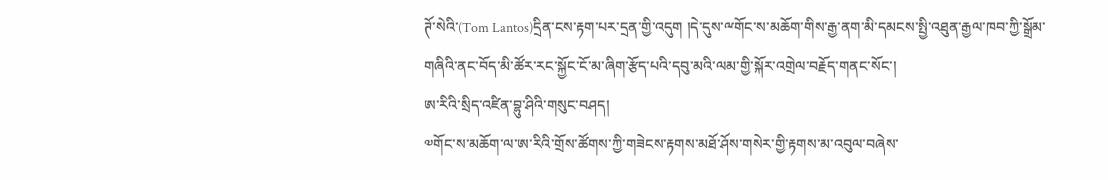ཊོ་སེའི་(Tom Lantos)དྲིན་ངས་རྟག་པར་དྲན་གྱི་འདུག །དེ་དུས་ྋགོང་ས་མཆོག་གིས་རྒྱ་ནག་མི་དམངས་སྤྱི་འཐུན་རྒྱལ་ཁབ་ཀྱི་སྒྲོམ་གཞིའི་ནང་བོད་མི་ཚོར་རང་སྐྱོང་ངོ་མ་ཞིག་རྩོད་པའི་དབུ་མའི་ལམ་གྱི་སྐོར་འགྲེལ་བརྗོད་གནང་སོང་།
ཨ་རིའི་སྲིད་འཛིན་བྷུ་ཤིའི་གསུང་བཤད།
༧གོང་ས་མཆོག་ལ་ཨ་རིའི་གྲོས་ཚོགས་ཀྱི་གཟེངས་རྟགས་མཐོ་ཤོས་གསེར་གྱི་རྟགས་མ་འབུལ་བཞེས་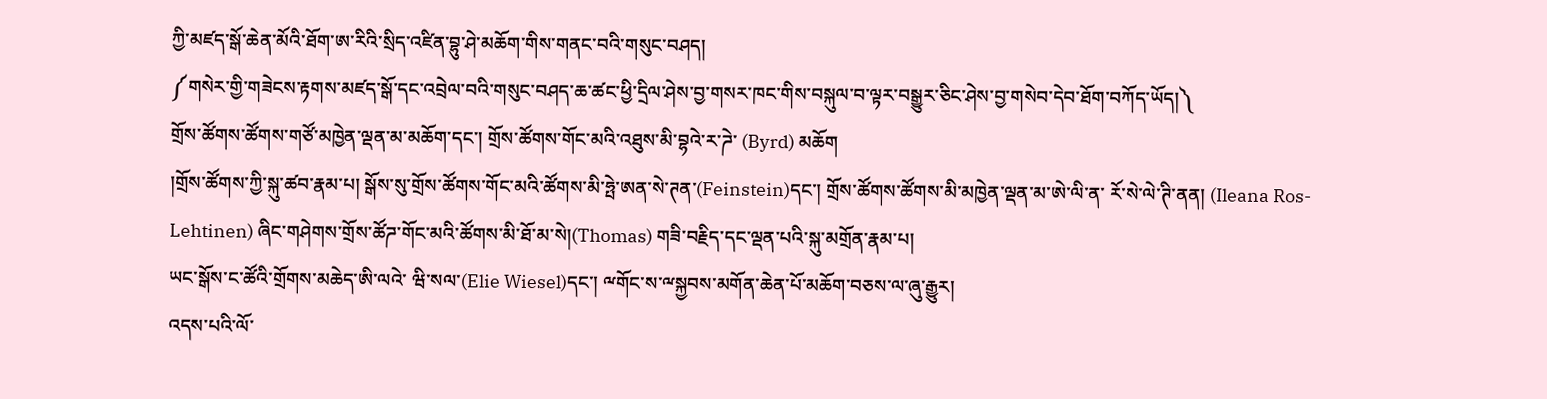ཀྱི་མཛད་སྒོ་ཆེན་མོའི་ཐོག་ཨ་རིའི་སྲིད་འཛིན་བྷུ་ཤེ་མཆོག་གིས་གནང་བའི་གསུང་བཤད།
༼གསེར་གྱི་གཟེངས་རྟགས་མཛད་སྒོ་དང་འབྲེལ་བའི་གསུང་བཤད་ཆ་ཚང་ཕྱི་དྲིལ་ཤེས་བྱ་གསར་ཁང་གིས་བསྐུལ་བ་ལྟར་བསྒྱུར་ཅིང་ཤེས་བྱ་གསེབ་དེབ་ཐོག་བཀོད་ཡོད།༽
གྲོས་ཚོགས་ཚོགས་གཙོ་མཁྱེན་ལྡན་མ་མཆོག་དང་། གྲོས་ཚོགས་གོང་མའི་འཐུས་མི་བྷའེ་ར་ཌེ་ (Byrd) མཆོག
།གྲོས་ཚོགས་ཀྱི་སྐུ་ཚབ་རྣམ་པ། སྒོས་སུ་གྲོས་ཚོགས་གོང་མའི་ཚོགས་མི་ཧྤེ་ཨན་སེ་ཊན་(Feinstein)དང་། གྲོས་ཚོགས་ཚོགས་མི་མཁྱེན་ལྡན་མ་ཨེ་ལི་ན་ རོ་སེ་ལེ་ཊི་ནན། (Ileana Ros-Lehtinen) ཞིང་གཤེགས་གྲོས་ཚོཌ་གོང་མའི་ཚོགས་མི་ཐོ་མ་སེ།(Thomas) གཟི་བརྗིད་དང་ལྡན་པའི་སྐུ་མགྲོན་རྣམ་པ།
ཡང་སྒོས་ང་ཚོའི་གྲོགས་མཆེད་ཨི་ལའེ་ ཝི་སལ་(Elie Wiesel)དང་། ྋགོང་ས་ྋསྐྱབས་མགོན་ཆེན་པོ་མཆོག་བཅས་ལ་ཞུ་རྒྱུར།
འདས་པའི་ལོ་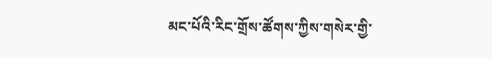མང་པོའི་རིང་གྲོས་ཚོགས་ཀྱིས་གསེར་གྱི་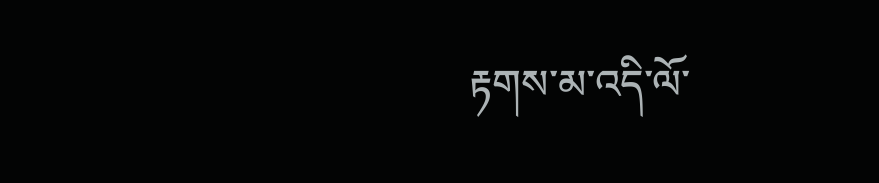རྟགས་མ་འདི་ལོ་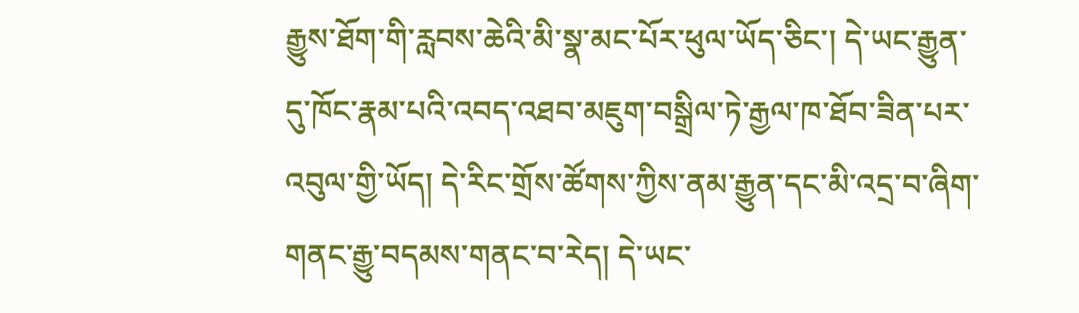རྒྱུས་ཐོག་གི་རླབས་ཆེའི་མི་སྣ་མང་པོར་ཕུལ་ཡོད་ཅིང་། དེ་ཡང་རྒྱུན་དུ་ཁོང་རྣམ་པའི་འབད་འཐབ་མཇུག་བསྒྲིལ་ཏེ་རྒྱལ་ཁ་ཐོབ་ཟིན་པར་འབུལ་གྱི་ཡོད། དེ་རིང་གྲོས་ཚོགས་ཀྱིས་ནམ་རྒྱུན་དང་མི་འདྲ་བ་ཞིག་གནང་རྒྱུ་བདམས་གནང་བ་རེད། དེ་ཡང་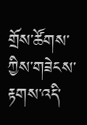གྲོས་ཚོགས་ཀྱིས་གཟེངས་རྟགས་འདི་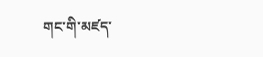གང་གི་མཛད་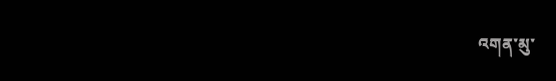འགན་མུ་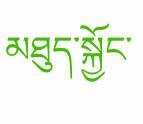མཐུད་སྐྱོང་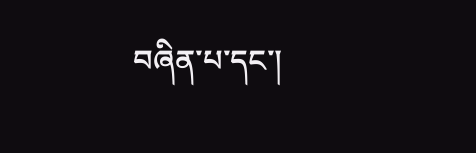བཞིན་པ་དང་།